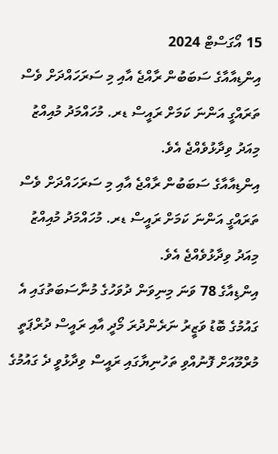15 އޯގަސްޓް 2024
އިންޑިއާއާގެ ސަބަބުން ރާއްޖެ އާއި މި ސަރަހައްދަށް ވެސް ތަރައްގީ އަންނަ ކަމަށް ރައީސް ޑރ. މުހައްމަދު މުއިއްޒު މިއަދު ވިދާޅުވެއްޖެ އެވެ.
އިންޑިއާއާގެ ސަބަބުން ރާއްޖެ އާއި މި ސަރަހައްދަށް ވެސް ތަރައްގީ އަންނަ ކަމަށް ރައީސް ޑރ. މުހައްމަދު މުއިއްޒު މިއަދު ވިދާޅުވެއްޖެ އެވެ.
އިންޑިއާގެ 78 ވަނަ މިނިވަން ދުވަހުގެ މުނާސަބަތުގައި އެ ގައުމުގެ ބޮޑު ވަޒީރު ނަރެންދުރަ މޯދީ އާއި ރައީސް ދުރްޕަތީ މުރްމޫއަށް ފޮނުއްވި ތަހުނިޔާގައި ރައީސް ވިދާޅުވީ ދެ ގައުމުގެ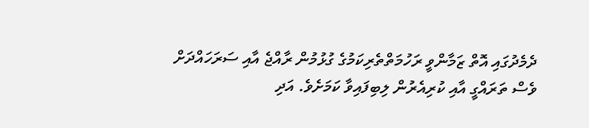ދެމެދުގައި އޮތް ޒަމާންވީ ރަހުމަތްތެރިކަމުގެ ގުޅުމުން ރާއްޖެ އާއި ސަރަހައްދަށް ވެސް ތަރައްގީ އާއި ކުރިއެރުން ލިބިފައިވާ ކަމަށެވެ. އަދި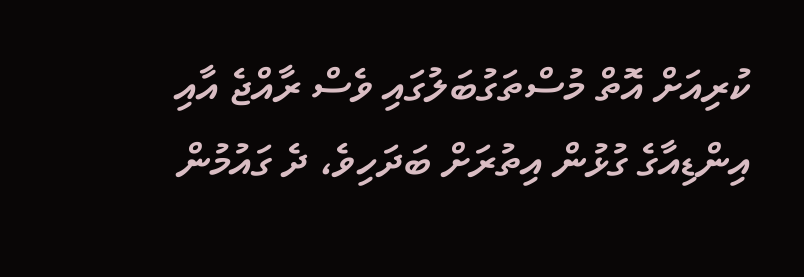ކުރިއަށް އޮތް މުސްތަގުބަލުގައި ވެސް ރާއްޖެ އާއި އިންޑިއާގެ ގުޅުން އިތުރަށް ބަދަހިވެ، ދެ ގައުމުން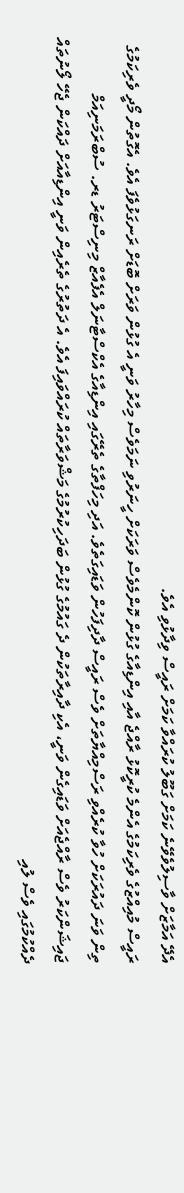އެދޭ އަމާޒަށް ވާސިލުވެވޭނެ ކަމަށް ގަބޫލު ކުރައްވާ ކަމަށް ރައީސް ވިދާޅުވި އެވެ.
ރައީސް މުއިއްޒުގެ ވެރިކަމުގެ އެންމެ ކުރީކޮޅު ރާއްޖެ އާއި އިންޑިއާގެ ގުޅުން ކޮންމެވެސް ވަރަކަށް ހީނަރުވި ނަމަވެސް މިހާރު ވަނީ އެ ގުޅުން ވަރަށް ބޮޑަށް ރަނގަޅުވެފަ އެވެ. އެގޮތުން މޯދީ ވެރިކަމުގެ ތިން ވަނަ ދައުރަކަށް ހުވާ ކުރެއްވި ރަސްމިއްޔާތަށް ވެސް ރައީސް ދާދިފަހުން ވަޑައިގަތެވެ. އަދި މިހަފްތާގެ ތެރޭގައި އިންޑިއާގެ އެކްސްޓާނަލް އެފެއާޒް މިނިސްޓަރު ޑރ. ސުބްރަމަނިއަމް ޖައިޝަންކަރު ވެސް ރާއްޖެއަށް ވަޑައިގެން ވަނީ، އެކި ދާއިރާތަކުން ދެ ގައުމުގެ ގުޅުން ބަދަހިކުރުމުގެ މަޝްވަރާތައް ކުރައްވައިފަ އެވެ. އެ ދަތުރުގެ ތެރެއިން ވަނީ އިންޑިއާއަށް ދައްކަން ޖެހޭ ލޯނުތައް ދެއްކުމުގައި ވެސް ލުއި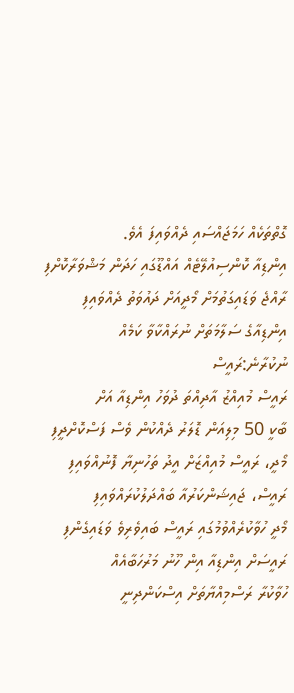ގޮތްތަކެއް ހަމަޖައްސައި ދެއްވައިފަ އެވެ.
އިންޑިއާ ކޮންސިއުލޭޓެއް އައްޑޫގައި ހަދަން މަޝްވަރާކޮށްފި
ރާއްޖެ ވަޑައިގަތުމަށް މޯދީއަށް ދައުވަތު ދެއްވައިފި
އިންޑިއާގެ ސަލާމަތަށް ނުރައްކާވާ ކަމެއް ނުކުރާނެ:ރައީސް
ރައީސް މުއިއްޒު އާދިއްތަ ދުވަހު އިންޑިއާ އަށް
ބާކީ 50 މިލިއަން ޑޮލަރު ދެއްކުން ވެސް ފަސްކޮށްދީފި
މޯދީ، ރައީސް މުއިއްޒަށް އީދު ތަހުނިޔާ ފޮނުއްވައިފި
ރައީސް، ޖައިޝަންކަރުއާ ބައްދަލުކުރައްވައިފި
މޯދީ ހުވާކުރެއްވުމުގައި ރައީސް ބައިވެރިވެ ވަޑައިގެންފި
ރައީސަށް އިންޑިއާ އިން ހޫނު މަރުހަބާއެއް
ހުވާކުރާ ރަސްމިއްޔާތަށް އިސްކަންދިނީ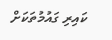ކައިރި ގައުމުތަކަށް